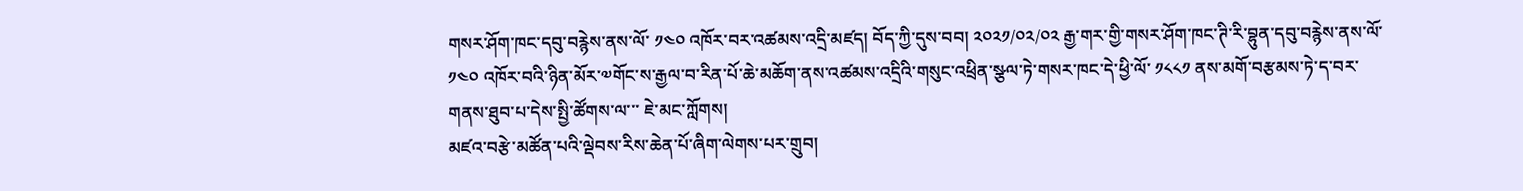གསར་ཤོག་ཁང་དབུ་བརྙེས་ནས་ལོ་ ༡༤༠ འཁོར་བར་འཚམས་འདྲི་མཛད། བོད་ཀྱི་དུས་བབ། ༢༠༢༡/༠༢/༠༢ རྒྱ་གར་གྱི་གསར་ཤོག་ཁང་ཊི་རི་བྷུན་དབུ་བརྙེས་ནས་ལོ་ ༡༤༠ འཁོར་བའི་ཉིན་མོར་༧གོང་ས་རྒྱལ་བ་རིན་པོ་ཆེ་མཆོག་ནས་འཚམས་འདྲིའི་གསུང་འཕྲིན་སྩལ་ཏེ་གསར་ཁང་དེ་ཕྱི་ལོ་ ༡༨༨༡ ནས་མགོ་བརྩམས་ཏེ་ད་བར་གནས་ཐུབ་པ་དེས་སྤྱི་ཚོགས་ལ་་་ ཇེ་མང་ཀློགས།
མཛའ་བརྩེ་མཚོན་པའི་ལྡེབས་རིས་ཆེན་པོ་ཞིག་ལེགས་པར་གྲུབ།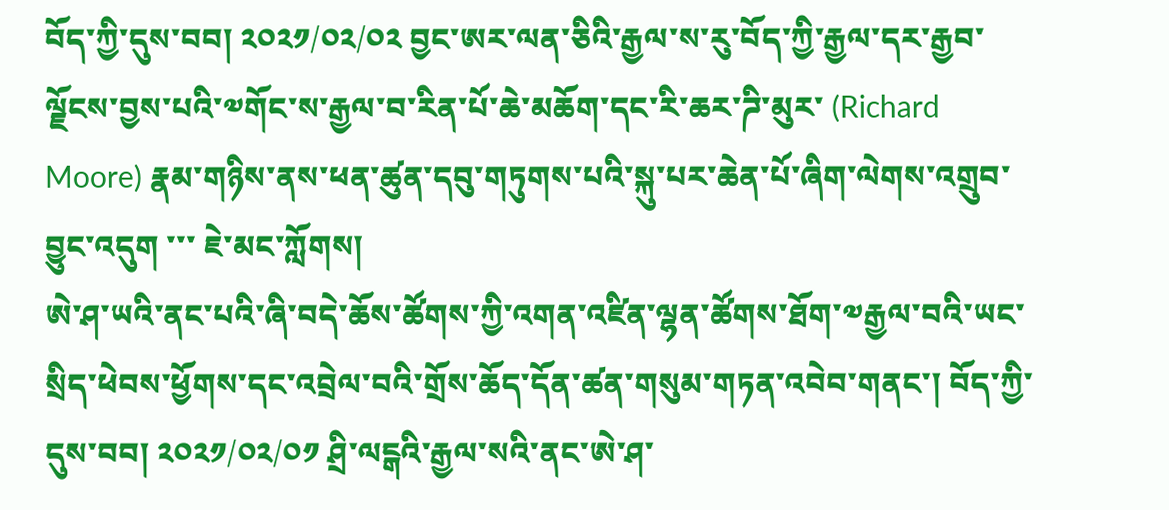བོད་ཀྱི་དུས་བབ། ༢༠༢༡/༠༢/༠༢ བྱང་ཨར་ལན་ཅིའི་རྒྱལ་ས་རུ་བོད་ཀྱི་རྒྱལ་དར་རྒྱབ་ལྗོངས་བྱས་པའི་༧གོང་ས་རྒྱལ་བ་རིན་པོ་ཆེ་མཆོག་དང་རི་ཆར་ཌི་མུར་ (Richard Moore) རྣམ་གཉིས་ནས་ཕན་ཚུན་དབུ་གཏུགས་པའི་སྐུ་པར་ཆེན་པོ་ཞིག་ལེགས་འགྲུབ་བྱུང་འདུག ་་་ ཇེ་མང་ཀློགས།
ཨེ་ཤ་ཡའི་ནང་པའི་ཞི་བདེ་ཆོས་ཚོགས་ཀྱི་འགན་འཛིན་ལྷན་ཚོགས་ཐོག་༧རྒྱལ་བའི་ཡང་སྲིད་ཕེབས་ཕྱོགས་དང་འབྲེལ་བའི་གྲོས་ཆོད་དོན་ཚན་གསུམ་གཏན་འབེབ་གནང་། བོད་ཀྱི་དུས་བབ། ༢༠༢༡/༠༢/༠༡ ཤྲི་ལངྒའི་རྒྱལ་སའི་ནང་ཨེ་ཤ་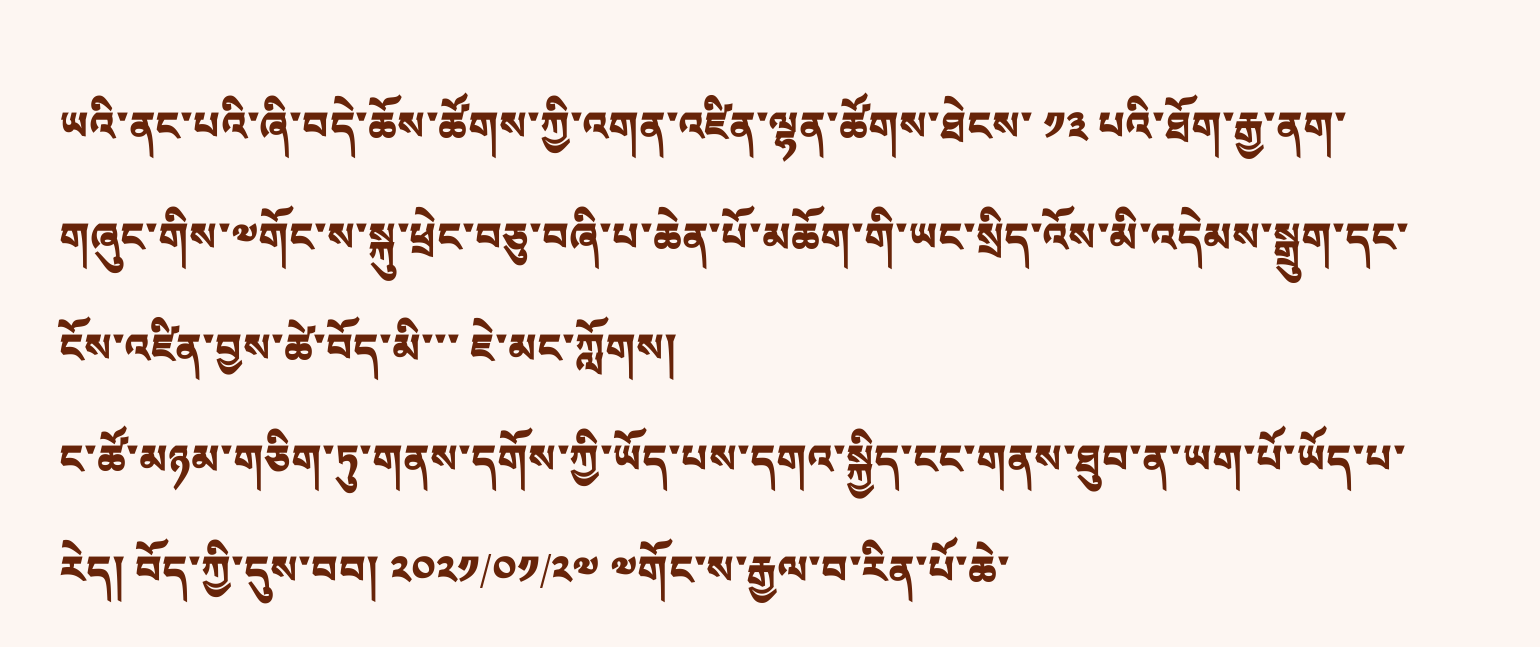ཡའི་ནང་པའི་ཞི་བདེ་ཆོས་ཚོགས་ཀྱི་འགན་འཛིན་ལྷན་ཚོགས་ཐེངས་ ༡༣ པའི་ཐོག་རྒྱ་ནག་གཞུང་གིས་༧གོང་ས་སྐུ་ཕྲེང་བཅུ་བཞི་པ་ཆེན་པོ་མཆོག་གི་ཡང་སྲིད་འོས་མི་འདེམས་སྒྲུག་དང་ངོས་འཛིན་བྱས་ཚེ་བོད་མི་་་ ཇེ་མང་ཀློགས།
ང་ཚོ་མཉམ་གཅིག་ཏུ་གནས་དགོས་ཀྱི་ཡོད་པས་དགའ་སྐྱིད་ངང་གནས་ཐུབ་ན་ཡག་པོ་ཡོད་པ་རེད། བོད་ཀྱི་དུས་བབ། ༢༠༢༡/༠༡/༢༧ ༧གོང་ས་རྒྱལ་བ་རིན་པོ་ཆེ་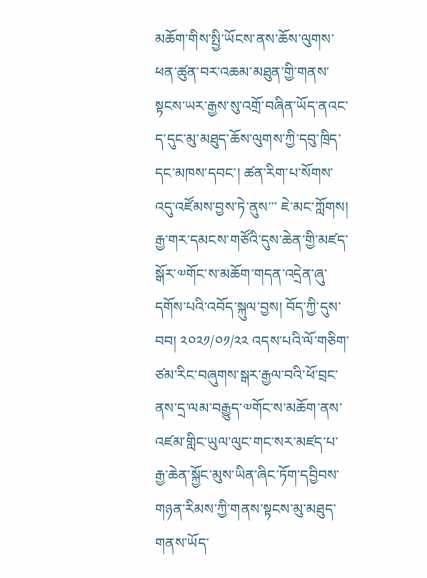མཆོག་གིས་སྤྱི་ཡོངས་ནས་ཆོས་ལུགས་ཕན་ཚུན་བར་འཆམ་མཐུན་གྱི་གནས་སྟངས་ཡར་རྒྱས་སུ་འགྲོ་བཞིན་ཡོད་ནའང་ད་དུང་མུ་མཐུད་ཆོས་ལུགས་ཀྱི་དབུ་ཁྲིད་དང་མཁས་དབང་། ཚན་རིག་པ་སོགས་འདུ་འཛོམས་བྱས་ཏེ་ནུས་་་ ཇེ་མང་ཀློགས།
རྒྱ་གར་དམངས་གཙོའི་དུས་ཆེན་གྱི་མཛད་སྒོར་༧གོང་ས་མཆོག་གདན་འདྲེན་ཞུ་དགོས་པའི་འབོད་སྐུལ་བྱས། བོད་ཀྱི་དུས་བབ། ༢༠༢༡/༠༡/༢༢ འདས་པའི་ལོ་གཅིག་ཙམ་རིང་བཞུགས་སྒར་རྒྱལ་བའི་ཕོ་བྲང་ནས་དྲ་ལམ་བརྒྱུད་༧གོང་ས་མཆོག་ནས་འཛམ་གླིང་ཡུལ་ལུང་གང་སར་མཛད་པ་རྒྱ་ཆེན་སྐྱོང་མུས་ཡིན་ཞིང་ཏོག་དབྱིབས་གཉན་རིམས་ཀྱི་གནས་སྟངས་མུ་མཐུད་གནས་ཡོད་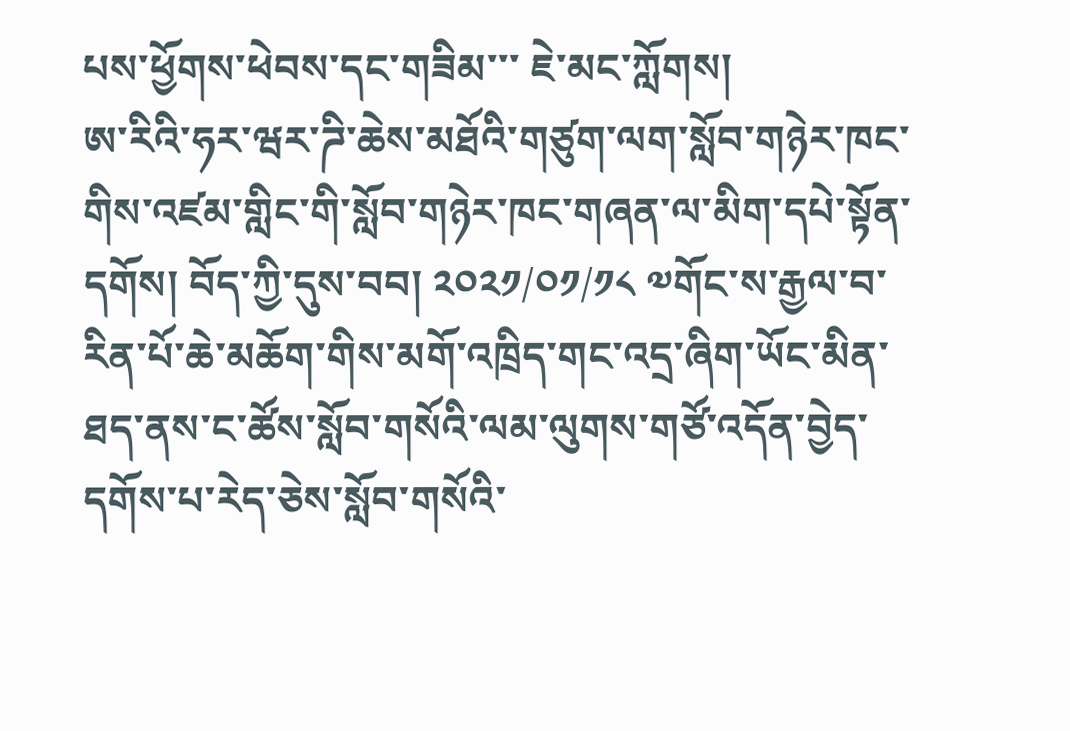པས་ཕྱོགས་ཕེབས་དང་གཟིམ་་་ ཇེ་མང་ཀློགས།
ཨ་རིའི་ཧར་ཝར་ཌི་ཆེས་མཐོའི་གཙུག་ལག་སློབ་གཉེར་ཁང་གིས་འཛམ་གླིང་གི་སློབ་གཉེར་ཁང་གཞན་ལ་མིག་དཔེ་སྟོན་དགོས། བོད་ཀྱི་དུས་བབ། ༢༠༢༡/༠༡/༡༨ ༧གོང་ས་རྒྱལ་བ་རིན་པོ་ཆེ་མཆོག་གིས་མགོ་འཁྲིད་གང་འདྲ་ཞིག་ཡོང་མིན་ཐད་ནས་ང་ཚོས་སློབ་གསོའི་ལམ་ལུགས་གཙོ་འདོན་བྱེད་དགོས་པ་རེད་ཅེས་སློབ་གསོའི་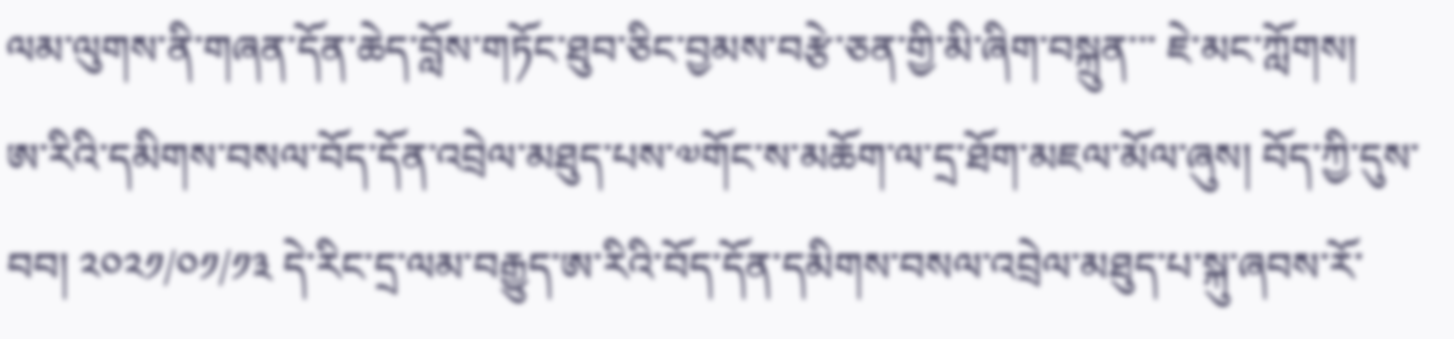ལམ་ལུགས་ནི་གཞན་དོན་ཆེད་བློས་གཏོང་ཐུབ་ཅིང་བྱམས་བརྩེ་ཅན་གྱི་མི་ཞིག་བསྐྲུན་་་ ཇེ་མང་ཀློགས།
ཨ་རིའི་དམིགས་བསལ་བོད་དོན་འབྲེལ་མཐུད་པས་༧གོང་ས་མཆོག་ལ་དྲ་ཐོག་མཇལ་མོལ་ཞུས། བོད་ཀྱི་དུས་བབ། ༢༠༢༡/༠༡/༡༣ དེ་རིང་དྲ་ལམ་བརྒྱུད་ཨ་རིའི་བོད་དོན་དམིགས་བསལ་འབྲེལ་མཐུད་པ་སྐུ་ཞབས་རོ་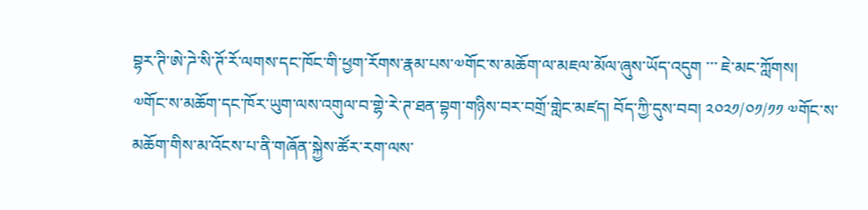བྷར་ཊི་ཨེ་ཌེ་སི་ཊོ་རོ་ལགས་དང་ཁོང་གི་ཕྱག་རོགས་རྣམ་པས་༧གོང་ས་མཆོག་ལ་མཇལ་མོལ་ཞུས་ཡོད་འདུག ་་་ ཇེ་མང་ཀློགས།
༧གོང་ས་མཆོག་དང་ཁོར་ཡུག་ལས་འགུལ་བ་གྷེ་རེ་ཊ་ཐན་བྷག་གཉིས་བར་བགྲོ་གླེང་མཛད། བོད་ཀྱི་དུས་བབ། ༢༠༢༡/༠༡/༡༡ ༧གོང་ས་མཆོག་གིས་མ་འོངས་པ་ནི་གཞོན་སྐྱེས་ཚོར་རག་ལས་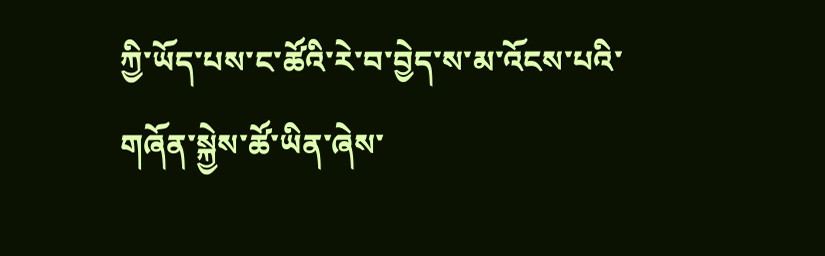ཀྱི་ཡོད་པས་ང་ཚོའི་རེ་བ་བྱེད་ས་མ་འོངས་པའི་གཞོན་སྐྱེས་ཚོ་ཡིན་ཞེས་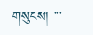གསུངས། ་་་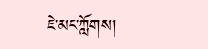ཇེ་མང་ཀློགས།